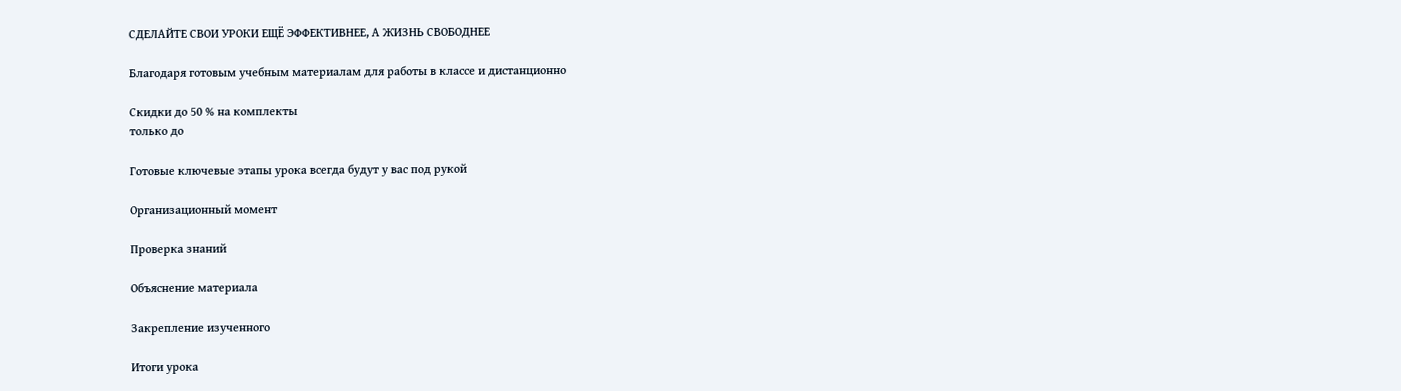СДЕЛАЙТЕ СВОИ УРОКИ ЕЩЁ ЭФФЕКТИВНЕЕ, А ЖИЗНЬ СВОБОДНЕЕ

Благодаря готовым учебным материалам для работы в классе и дистанционно

Скидки до 50 % на комплекты
только до

Готовые ключевые этапы урока всегда будут у вас под рукой

Организационный момент

Проверка знаний

Объяснение материала

Закрепление изученного

Итоги урока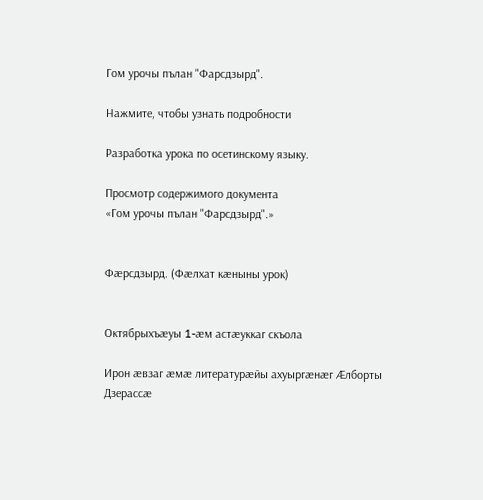Гом урочы пълан "Фарсдзырд".

Нажмите, чтобы узнать подробности

Разработка урока по осетинскому языку.

Просмотр содержимого документа
«Гом урочы пълан "Фарсдзырд".»


Фæрсдзырд. (Фæлхат кæныны урок)


Октябрыхъæуы 1-æм астæуккаг скъола

Ирон æвзаг æмæ литературæйы ахуыргæнæг Ӕлборты Дзерассæ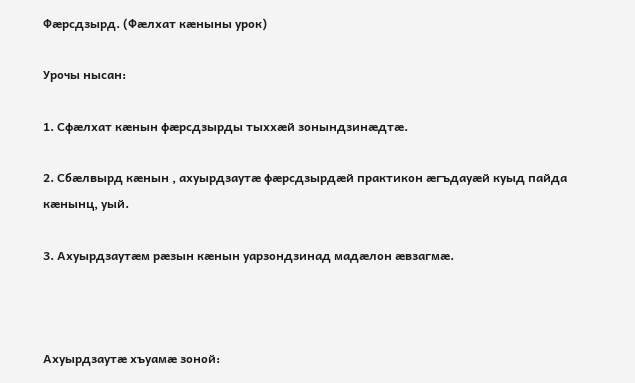Фæрсдзырд. (Фæлхат кæныны урок)

Урочы нысан:

1. Сфæлхат кæнын фæрсдзырды тыххæй зонындзинæдтæ.

2. Сбæлвырд кæнын , ахуырдзаутæ фæрсдзырдæй практикон æгъдауæй куыд пайда кæнынц, уый.

3. Ахуырдзаутæм рæзын кæнын уарзондзинад мадæлон æвзагмæ.



Ахуырдзаутæ хъуамæ зоной: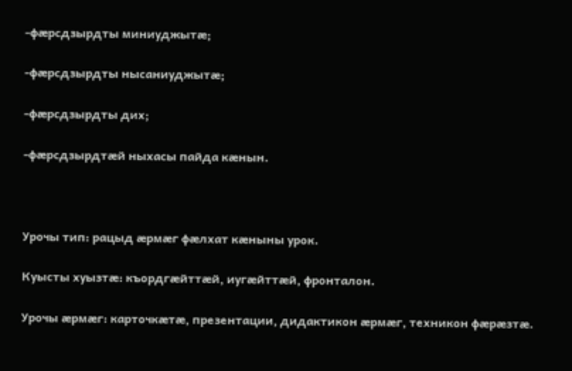-фæрсдзырдты миниуджытæ;

-фæрсдзырдты нысаниуджытæ;

-фæрсдзырдты дих;

-фæрсдзырдтæй ныхасы пайда кæнын.



Урочы тип: рацыд æрмæг фæлхат кæныны урок.

Куысты хуызтæ: къордгæйттæй, иугæйттæй, фронталон.

Урочы æрмæг: карточкæтæ, презентации, дидактикон æрмæг, техникон фæрæзтæ.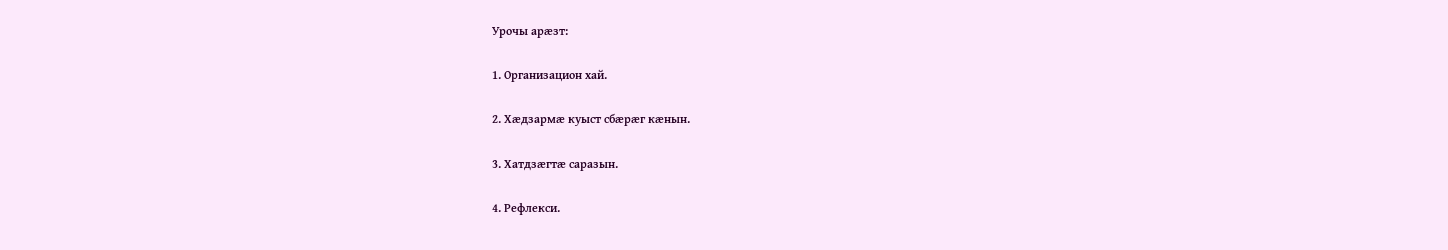Урочы арæзт:

1. Организацион хай.

2. Хæдзармæ куыст сбæрæг кæнын.

3. Хатдзæгтæ саразын.

4. Рефлекси.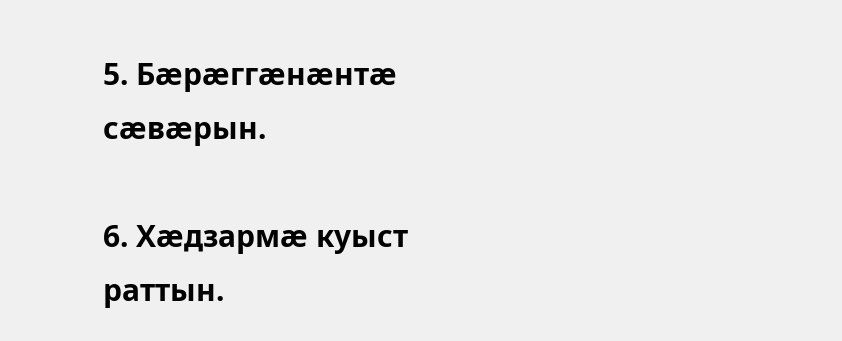5. Бæрæггæнæнтæ сæвæрын.

6. Хæдзармæ куыст раттын.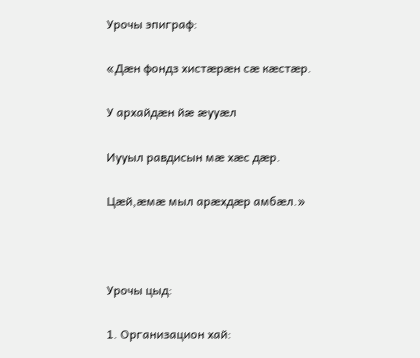Урочы эпиграф:

«Дæн фондз хистæрæн сæ кæстæр.

У архайдæн йæ æууæл

Иууыл равдисын мæ хæс дæр.

Цæй,æмæ мыл арæхдæр амбæл.»



Урочы цыд:

1. Организацион хай: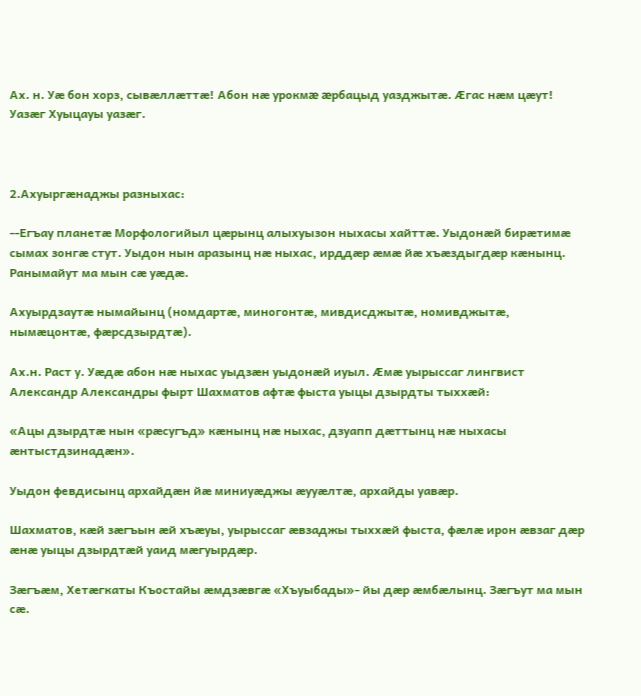Ах. н. Уæ бон хорз, сывæллæттæ! Абон нæ урокмæ æрбацыд уазджытæ. Ӕгас нæм цæут! Уазæг Хуыцауы уазæг.



2.Ахуыргæнаджы разныхас:

--Егъау планетæ Морфологийыл цæрынц алыхуызон ныхасы хайттæ. Уыдонæй бирæтимæ сымах зонгæ стут. Уыдон нын аразынц нæ ныхас, ирддæр æмæ йæ хъæздыгдæр кæнынц. Ранымайут ма мын сæ уæдæ.

Ахуырдзаутæ нымайынц (номдартæ, миногонтæ, мивдисджытæ, номивджытæ, нымæцонтæ, фæрсдзырдтæ).

Ах.н. Раст у. Уæдæ абон нæ ныхас уыдзæн уыдонæй иуыл. Ӕмæ уырыссаг лингвист Александр Александры фырт Шахматов афтæ фыста уыцы дзырдты тыххæй:

«Ацы дзырдтæ нын «рæсугъд» кæнынц нæ ныхас, дзуапп дæттынц нæ ныхасы æнтыстдзинадæн».

Уыдон февдисынц архайдæн йæ миниуæджы æууæлтæ, архайды уавæр.

Шахматов, кæй зæгъын æй хъæуы, уырыссаг æвзаджы тыххæй фыста, фæлæ ирон æвзаг дæр æнæ уыцы дзырдтæй уаид мæгуырдæр.

Зæгъæм, Хетæгкаты Къостайы æмдзæвгæ «Хъуыбады»- йы дæр æмбæлынц. Зæгъут ма мын сæ.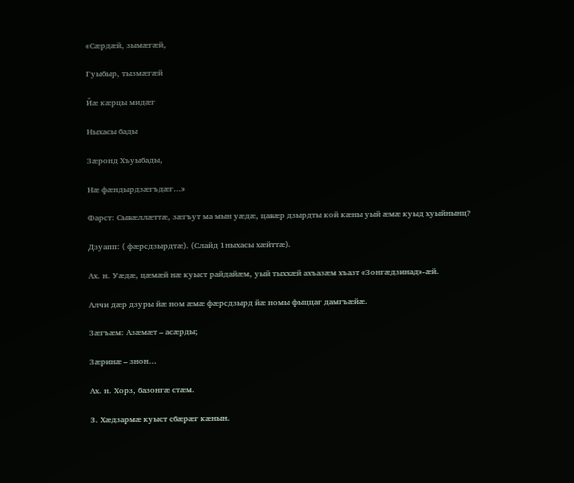«Сæрдæй, зымæгæй,

Гуыбыр, тызмæгæй

Йæ кæрцы мидæг

Ныхасы бады

Зæронд Хъуыбады,

Нæ фæндырдзæгъдæг…»

Фарст: Сывæллæттæ, зæгъут ма мын уæдæ, цавæр дзырдты кой кæны уый æмæ куыд хуыйнынц?

Дзуапп: ( фæрсдзырдтæ). (Слайд 1ныхасы хæйттæ).

Ах. н. Уæдæ, цæмæй нæ куыст райдайæм, уый тыххæй ахъазæм хъазт «Зонгæдзинад»-æй.

Алчи дæр дзуры йæ ном æмæ фæрсдзырд йæ номы фыццаг дамгъæйæ.

Зæгъæм: Азæмæт – асæрды;

Зæринæ – знон…

Ах. н. Хорз, базонгæ стæм.

3. Хæдзармæ куыст сбæрæг кæнын.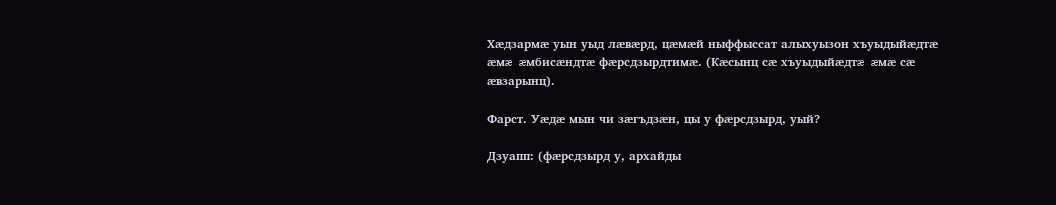Хæдзармæ уын уыд лæвæрд, цæмæй ныффыссат алыхуызон хъуыдыйæдтæ æмæ æмбисæндтæ фæрсдзырдтимæ. (Кæсынц сæ хъуыдыйæдтæ æмæ сæ æвзарынц).

Фарст. Уæдæ мын чи зæгъдзæн, цы у фæрсдзырд, уый?

Дзуапп: (фæрсдзырд у, архайды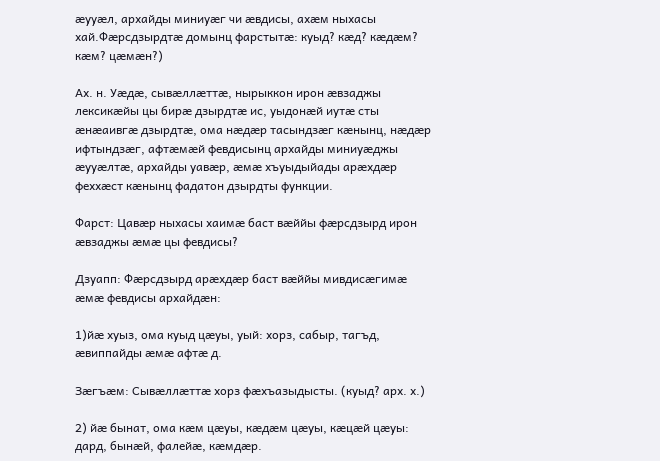æууæл, архайды миниуæг чи æвдисы, ахæм ныхасы хай.Фæрсдзырдтæ домынц фарстытæ: куыд? кæд? кæдæм? кæм? цæмæн?)

Ах. н. Уæдæ, сывæллæттæ, нырыккон ирон æвзаджы лексикæйы цы бирæ дзырдтæ ис, уыдонæй иутæ сты æнæаивгæ дзырдтæ, ома нæдæр тасындзæг кæнынц, нæдæр ифтындзæг, афтæмæй февдисынц архайды миниуæджы æууæлтæ, архайды уавæр, æмæ хъуыдыйады арæхдæр феххæст кæнынц фадатон дзырдты функции.

Фарст: Цавæр ныхасы хаимæ баст вæййы фæрсдзырд ирон æвзаджы æмæ цы февдисы?

Дзуапп: Фæрсдзырд арæхдæр баст вæййы мивдисæгимæ æмæ февдисы архайдæн:

1)йæ хуыз, ома куыд цæуы, уый: хорз, сабыр, тагъд, æвиппайды æмæ афтæ д.

Зæгъæм: Сывæллæттæ хорз фæхъазыдысты. (куыд? арх. х.)

2) йæ бынат, ома кæм цæуы, кæдæм цæуы, кæцæй цæуы: дард, бынæй, фалейæ, кæмдæр.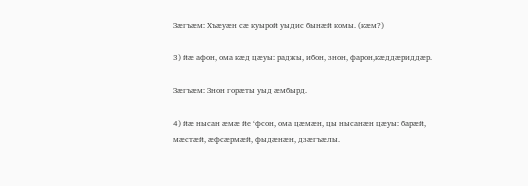Зæгъæм: Хъæуæн сæ куырой уыдис бынæй комы. (кæм?)

3) йæ афон, ома кæд цæуы: раджы, ибон, знон, фарон,кæддæриддæр.

Зæгъæм: Знон горæты уыд æмбырд.

4) йæ нысан æмæ йе ‘фсон, ома цæмæн, цы нысанæн цæуы: барæй, мæстæй, æфсæрмæй, фыдæнæн, дзæгъæлы.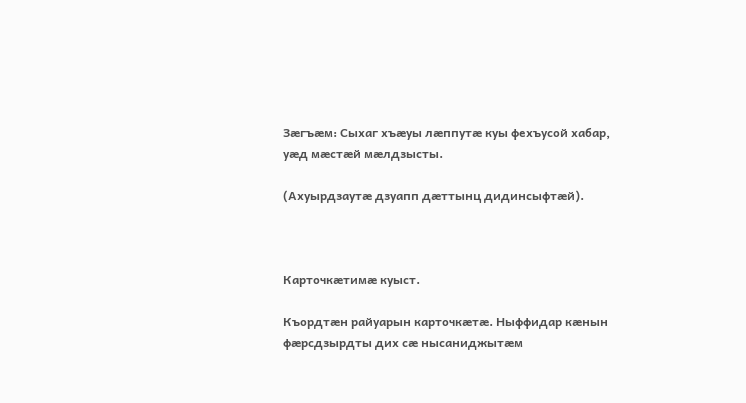Зæгъæм: Сыхаг хъæуы лæппутæ куы фехъусой хабар, уæд мæстæй мæлдзысты.

(Ахуырдзаутæ дзуапп дæттынц дидинсыфтæй).



Карточкæтимæ куыст.

Къордтæн райуарын карточкæтæ. Ныффидар кæнын фæрсдзырдты дих сæ нысаниджытæм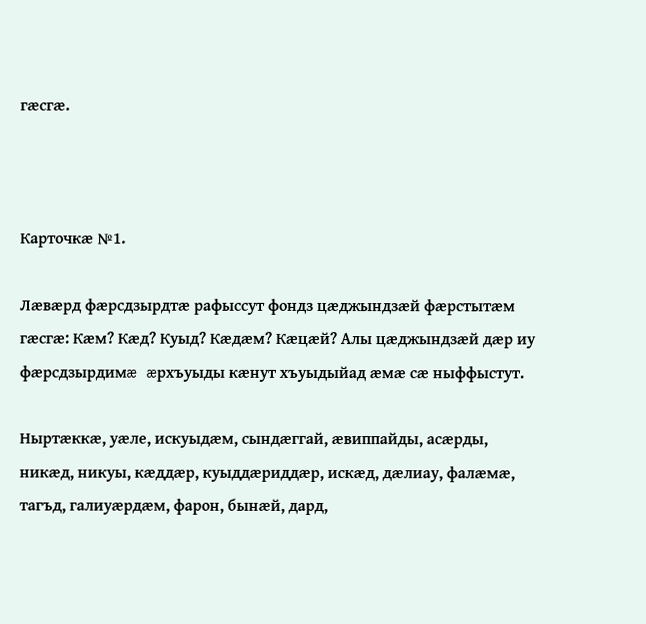гæсгæ.



Карточкæ №1.

Лæвæрд фæрсдзырдтæ рафыссут фондз цæджындзæй фæрстытæм гæсгæ: Кæм? Кæд? Куыд? Кæдæм? Кæцæй? Алы цæджындзæй дæр иу фæрсдзырдимæ æрхъуыды кæнут хъуыдыйад æмæ сæ ныффыстут.

Ныртæккæ, уæле, искуыдæм, сындæггай, æвиппайды, асæрды, никæд, никуы, кæддæр, куыддæриддæр, искæд, дæлиау, фалæмæ, тагъд, галиуæрдæм, фарон, бынæй, дард,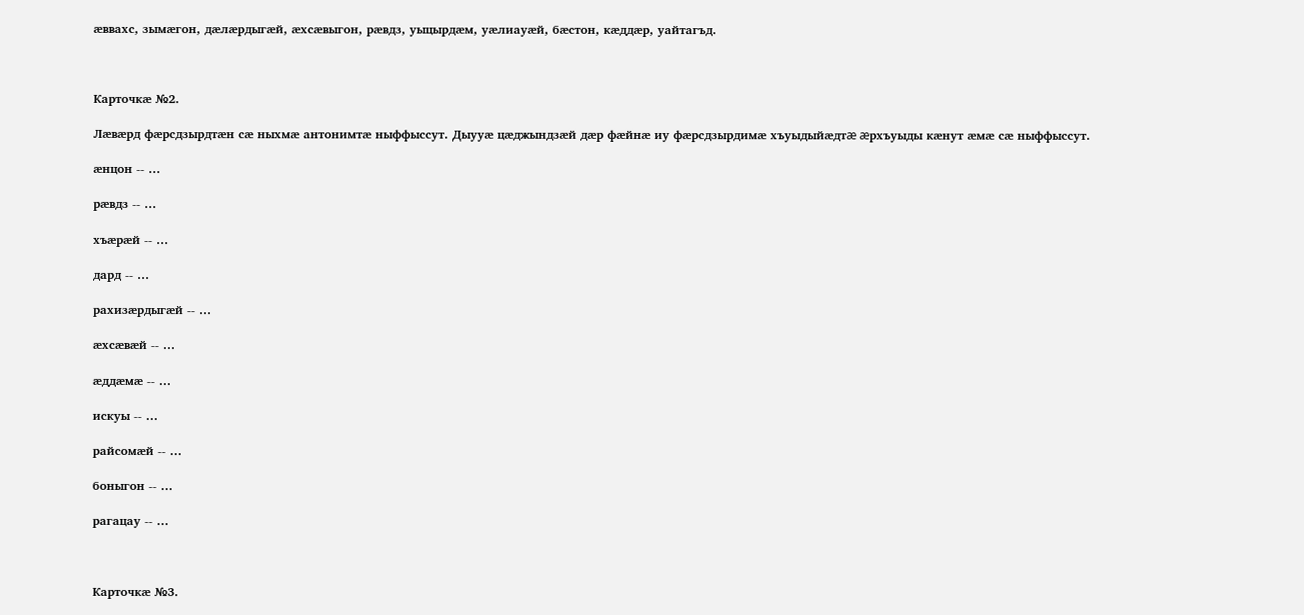æввахс, зымæгон, дæлæрдыгæй, æхсæвыгон, рæвдз, уыцырдæм, уæлиауæй, бæстон, кæддæр, уайтагъд.



Карточкæ №2.

Лæвæрд фæрсдзырдтæн сæ ныхмæ антонимтæ ныффыссут. Дыууæ цæджындзæй дæр фæйнæ иу фæрсдзырдимæ хъуыдыйæдтæ æрхъуыды кæнут æмæ сæ ныффыссут.

æнцон -- …

рæвдз -- …

хъæрæй -- …

дард -- …

рахизæрдыгæй -- …

æхсæвæй -- …

æддæмæ -- …

искуы -- …

райсомæй -- …

боныгон -- …

рагацау -- …



Карточкæ №3.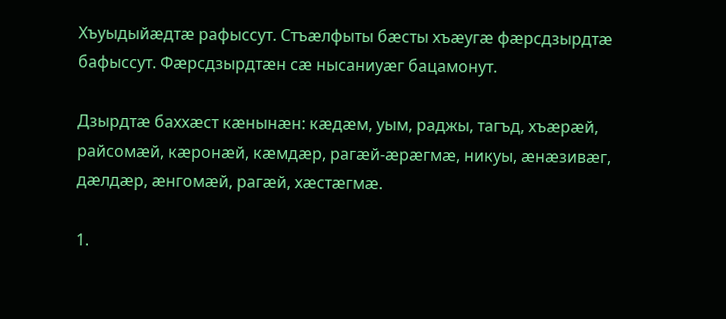Хъуыдыйæдтæ рафыссут. Стъæлфыты бæсты хъæугæ фæрсдзырдтæ бафыссут. Фæрсдзырдтæн сæ нысаниуæг бацамонут.

Дзырдтæ баххæст кæнынæн: кæдæм, уым, раджы, тагъд, хъæрæй, райсомæй, кæронæй, кæмдæр, рагæй-æрæгмæ, никуы, æнæзивæг, дæлдæр, æнгомæй, рагæй, хæстæгмæ.

1.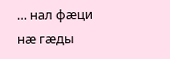… нал фæци нæ гæды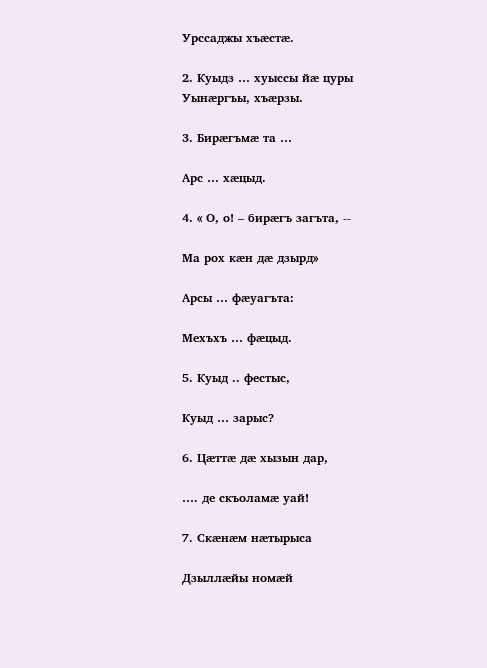Урссаджы хъæстæ.

2. Куыдз … хуыссы йæ цуры
Уынæргъы, хъæрзы.

3. Бирæгъмæ та …

Арс … хæцыд.

4. « О, о! – бирæгъ загъта, --

Ма рох кæн дæ дзырд»

Арсы … фæуагъта:

Мехъхъ … фæцыд.

5. Куыд .. фестыс,

Куыд … зарыс?

6. Цæттæ дæ хызын дар,

…. де скъоламæ уай!

7. Скæнæм нæтырыса

Дзыллæйы номæй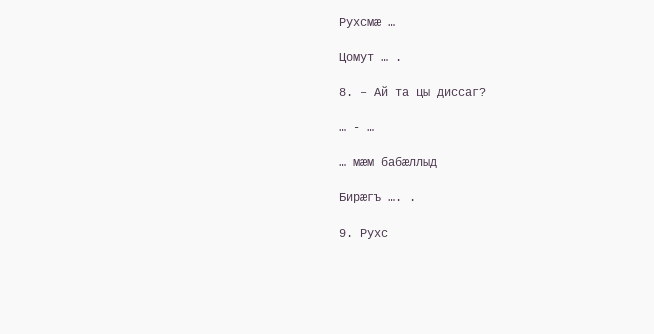Рухсмæ …

Цомут … .

8. – Ай та цы диссаг?

… - …

… мæм бабæллыд

Бирæгъ …. .

9. Рухс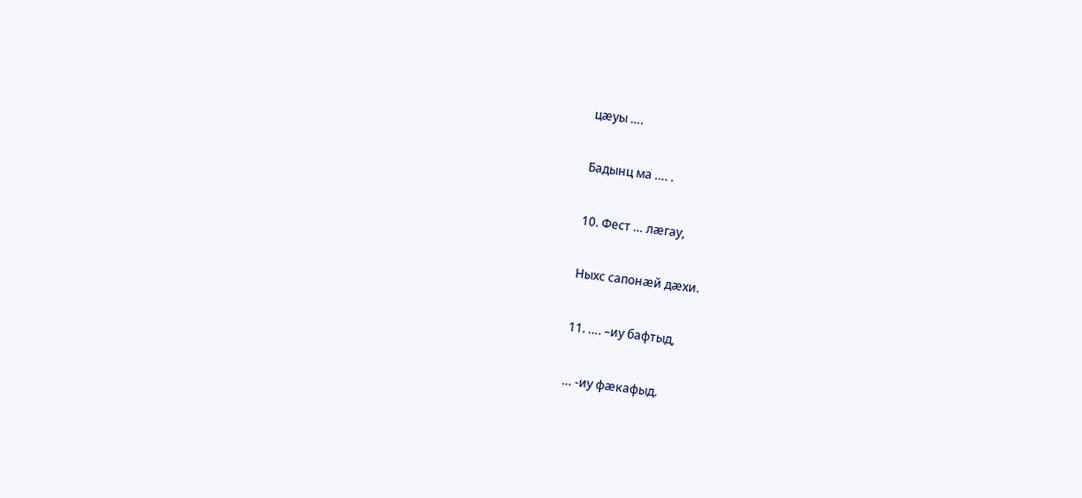цæуы ….

Бадынц ма …. .

10. Фест … лæгау,

Ныхс сапонæй дæхи.

11. …. –иу бафтыд,

… -иу фæкафыд.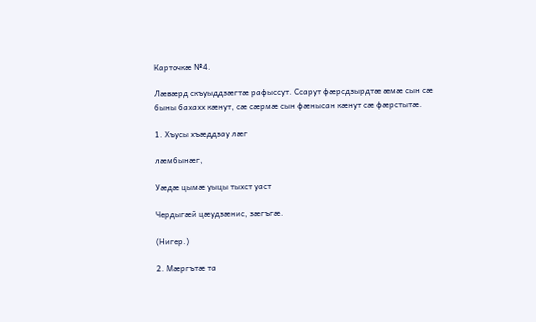Карточкæ №4.

Лæвæрд скъуыддзæгтæ рафыссут. Ссарут фæрсдзырдтæ æмæ сын сæ быны бахахх кæнут, сæ сæрмæ сын фæнысан кæнут сæ фæрстытæ.

1. Хъусы хъæддзау лæг

лæмбынæг,

Уæдæ цымæ уыцы тыхст уаст

Чердыгæй цæудзæнис, зæгъгæ.

(Нигер.)

2. Мæргътæ та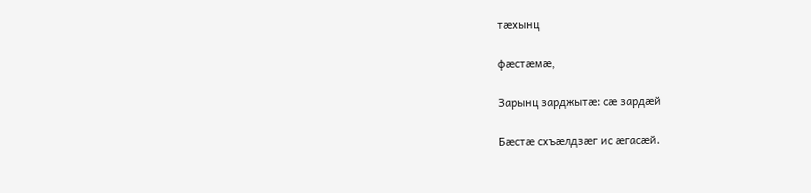тæхынц

фæстæмæ,

Зарынц зарджытæ: сæ зардæй

Бæстæ схъæлдзæг ис æгасæй.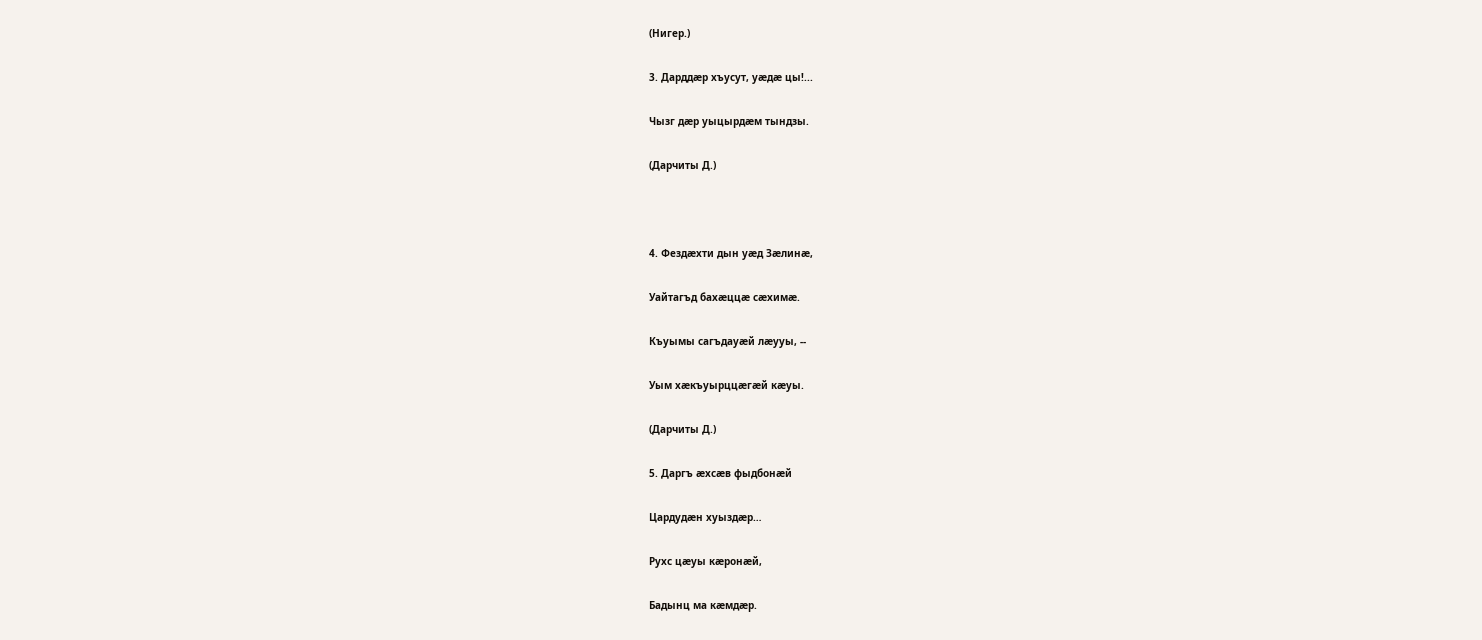(Нигер.)

3. Дарддæр хъусут, уæдæ цы!...

Чызг дæр уыцырдæм тындзы.

(Дарчиты Д.)



4. Фездæхти дын уæд Зæлинæ,

Уайтагъд бахæццæ сæхимæ.

Къуымы сагъдауæй лæууы, --

Уым хæкъуырццæгæй кæуы.

(Дарчиты Д.)

5. Даргъ æхсæв фыдбонæй

Цардудæн хуыздæр…

Рухс цæуы кæронæй,

Бадынц ма кæмдæр.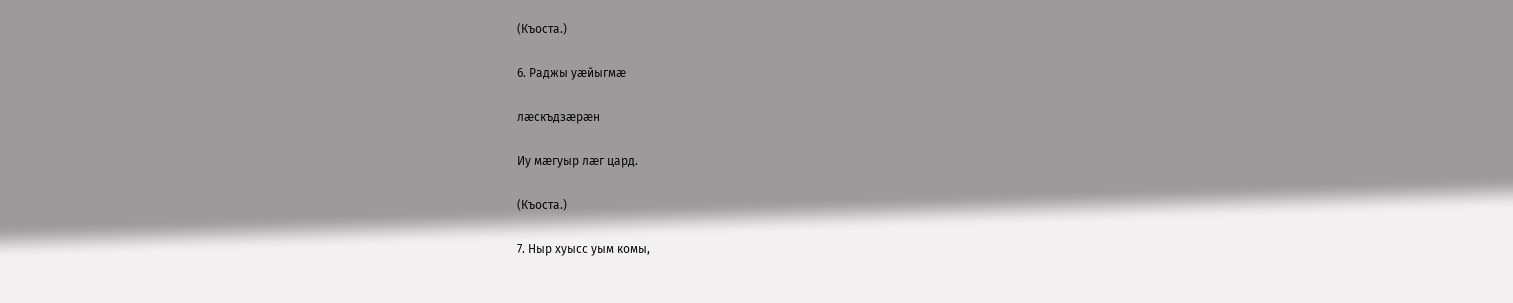(Къоста.)

6. Раджы уæйыгмæ

лæскъдзæрæн

Иу мæгуыр лæг цард.

(Къоста.)

7. Ныр хуысс уым комы,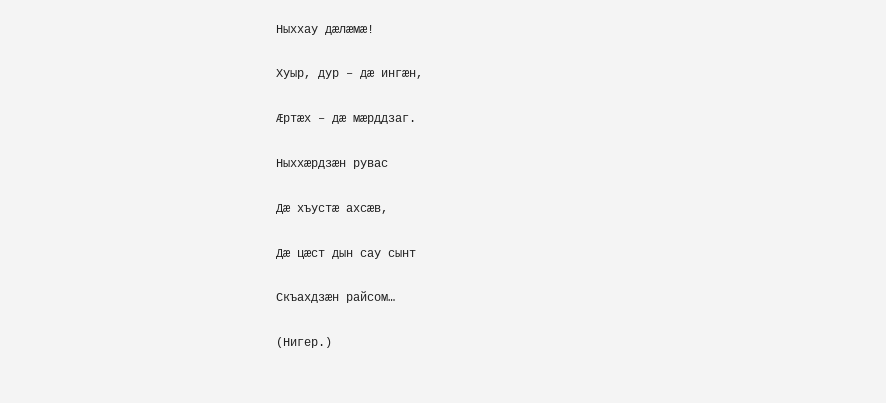Ныххау дæлæмæ!

Хуыр, дур – дæ ингæн,

Ӕртæх – дæ мæрддзаг.

Ныххæрдзæн рувас

Дæ хъустæ ахсæв,

Дæ цæст дын сау сынт

Скъахдзæн райсом…

(Нигер.)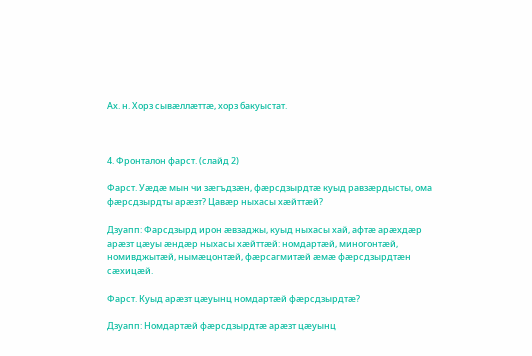Ах. н. Хорз сывæллæттæ, хорз бакуыстат.



4. Фронталон фарст. (слайд 2)

Фарст. Уæдæ мын чи зæгъдзæн, фæрсдзырдтæ куыд равзæрдысты, ома фæрсдзырдты арæзт? Цавæр ныхасы хæйттæй?

Дзуапп: Фарсдзырд ирон æвзаджы, куыд ныхасы хай, афтæ арæхдæр арæзт цæуы æндæр ныхасы хæйттæй: номдартæй, миногонтæй, номивджытæй, нымæцонтæй, фæрсагмитæй æмæ фæрсдзырдтæн сæхицæй.

Фарст. Куыд арæзт цæуынц номдартæй фæрсдзырдтæ?

Дзуапп: Номдартæй фæрсдзырдтæ арæзт цæуынц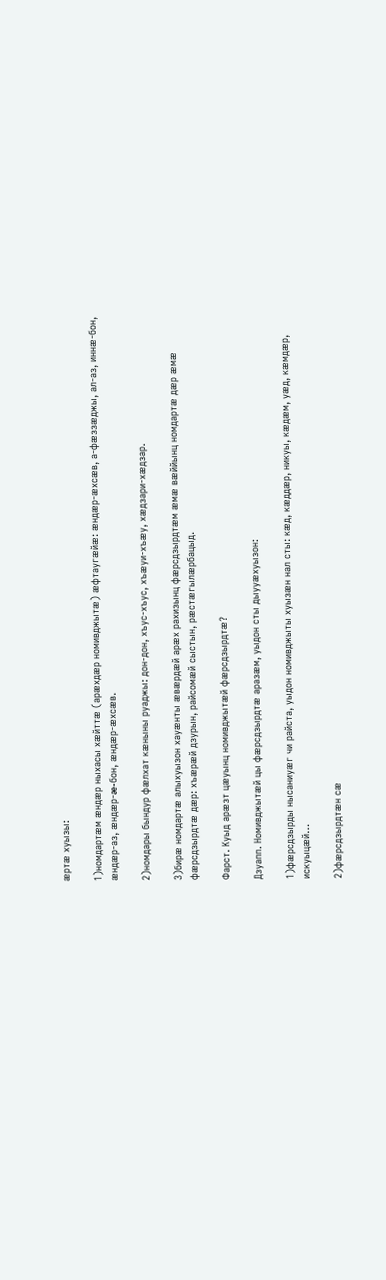æртæ хуызы:

1)номдартæм æндæр ныхасы хæйттæ (арæхдæр номивджытæ) æфтаугæйæ: æндæр-æхсæв, а-фæззæджы, ал-аз, иннæ-бон, æндæр-аз, æндæр-æ-бон, æндæр-æхсæв.

2)номдары бындур фæлхат кæныны руаджы: дон-дон, хъус-хъус, хъæуи-хъæу, хæдзари-хæдзар.

3)бирæ номдартæ алыхуызон хауæнты æвæрдæй арæх рахизынц фæрсдзырдтæм æмæ вæййынц номдартæ дæр æмæ фæрсдзырдтæ дæр: хъæрæй дзурын, райсомæй сыстын, рæстæгылæрбацыд.

Фарст. Куыд арæзт цæуынц номивджытæй фæрсдзырдтæ?

Дзуапп. Номивджытæй цы фæрсдзырдтæ аразæм, уыдон сты дыууæхуызон:

1)фæрсдзырды нысаниуæг чи райста, уыдон номивджыты хуызæн нал сты: кæд, кæддæр, никуы, кæдæм, уæд, кæмдæр, искуыцæй…

2)фæрсдзырдтæн сæ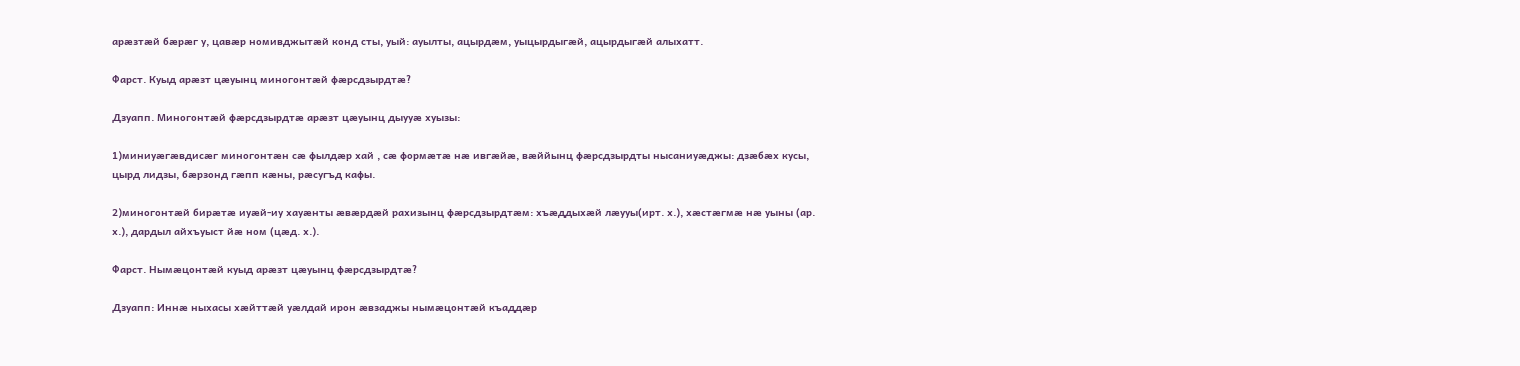арæзтæй бæрæг у, цавæр номивджытæй конд сты, уый: ауылты, ацырдæм, уыцырдыгæй, ацырдыгæй алыхатт.

Фарст. Куыд арæзт цæуынц миногонтæй фæрсдзырдтæ?

Дзуапп. Миногонтæй фæрсдзырдтæ арæзт цæуынц дыууæ хуызы:

1)миниуæгæвдисæг миногонтæн сæ фылдæр хай , сæ формæтæ нæ ивгæйæ, вæййынц фæрсдзырдты нысаниуæджы: дзæбæх кусы, цырд лидзы, бæрзонд гæпп кæны, рæсугъд кафы.

2)миногонтæй бирæтæ иуæй-иу хауæнты æвæрдæй рахизынц фæрсдзырдтæм: хъæддыхæй лæууы(ирт. х.), хæстæгмæ нæ уыны (ар. х.), дардыл айхъуыст йæ ном (цæд. х.).

Фарст. Нымæцонтæй куыд арæзт цæуынц фæрсдзырдтæ?

Дзуапп: Иннæ ныхасы хæйттæй уæлдай ирон æвзаджы нымæцонтæй къаддæр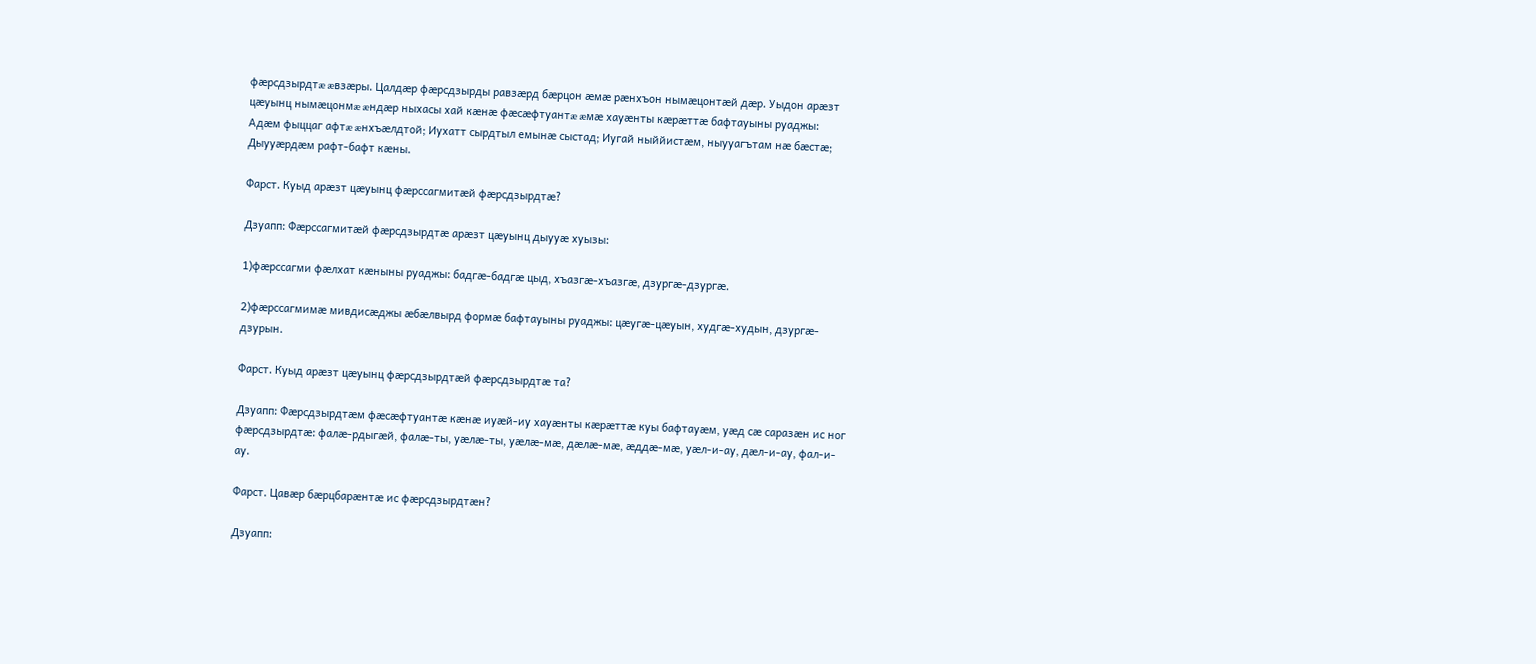фæрсдзырдтæ æвзæры. Цалдæр фæрсдзырды равзæрд бæрцон æмæ рæнхъон нымæцонтæй дæр. Уыдон арæзт цæуынц нымæцонмæ æндæр ныхасы хай кæнæ фæсæфтуантæ æмæ хауæнты кæрæттæ бафтауыны руаджы: Адæм фыццаг афтæ æнхъæлдтой; Иухатт сырдтыл емынæ сыстад; Иугай ныййистæм, ныууагътам нæ бæстæ; Дыууæрдæм рафт-бафт кæны.

Фарст. Куыд арæзт цæуынц фæрссагмитæй фæрсдзырдтæ?

Дзуапп: Фæрссагмитæй фæрсдзырдтæ арæзт цæуынц дыууæ хуызы:

1)фæрссагми фæлхат кæныны руаджы: бадгæ-бадгæ цыд, хъазгæ-хъазгæ, дзургæ-дзургæ.

2)фæрссагмимæ мивдисæджы æбæлвырд формæ бафтауыны руаджы: цæугæ-цæуын, худгæ-худын, дзургæ-дзурын.

Фарст. Куыд арæзт цæуынц фæрсдзырдтæй фæрсдзырдтæ та?

Дзуапп: Фæрсдзырдтæм фæсæфтуантæ кæнæ иуæй-иу хауæнты кæрæттæ куы бафтауæм, уæд сæ саразæн ис ног фæрсдзырдтæ: фалæ-рдыгæй, фалæ-ты, уæлæ-ты, уæлæ-мæ, дæлæ-мæ, æддæ-мæ, уæл-и-ау, дæл-и-ау, фал-и-ау.

Фарст. Цавæр бæрцбарæнтæ ис фæрсдзырдтæн?

Дзуапп: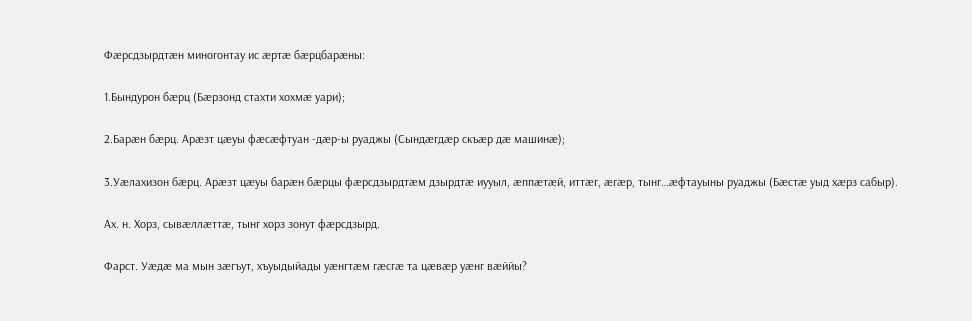Фæрсдзырдтæн миногонтау ис æртæ бæрцбарæны:

1.Бындурон бæрц (Бæрзонд стахти хохмæ уари);

2.Барæн бæрц. Арæзт цæуы фæсæфтуан -дæр-ы руаджы (Сындæгдæр скъæр дæ машинæ);

3.Уæлахизон бæрц. Арæзт цæуы барæн бæрцы фæрсдзырдтæм дзырдтæ иууыл, æппæтæй, иттæг, æгæр, тынг…æфтауыны руаджы (Бæстæ уыд хæрз сабыр).

Ах. н. Хорз, сывæллæттæ, тынг хорз зонут фæрсдзырд.

Фарст. Уæдæ ма мын зæгъут, хъуыдыйады уæнгтæм гæсгæ та цæвæр уæнг вæййы?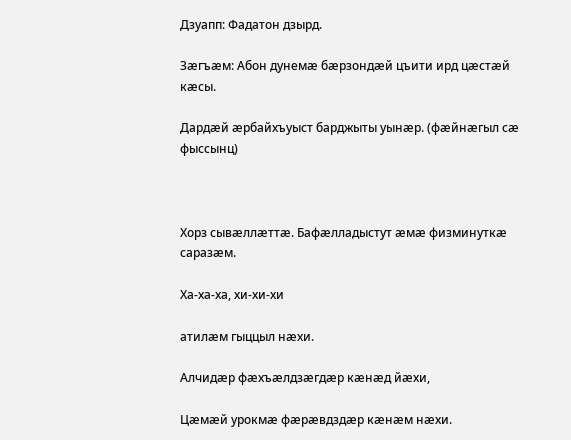Дзуапп: Фадатон дзырд.

Зæгъæм: Абон дунемæ бæрзондæй цъити ирд цæстæй кæсы.

Дардæй æрбайхъуыст барджыты уынæр. (фæйнæгыл сæ фыссынц)



Хорз сывæллæттæ. Бафæлладыстут æмæ физминуткæ саразæм.

Ха-ха-ха, хи-хи-хи

атилæм гыццыл нæхи.

Алчидæр фæхъæлдзæгдæр кæнæд йæхи,

Цæмæй урокмæ фæрæвдздæр кæнæм нæхи.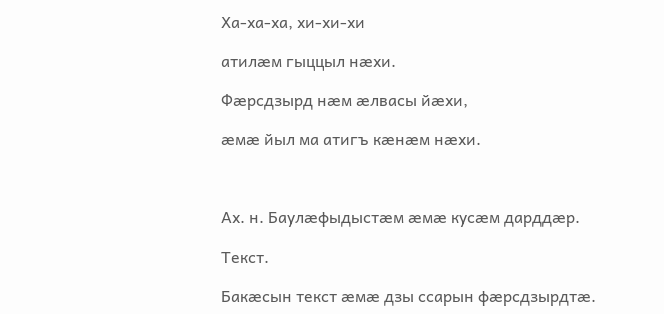Ха-ха-ха, хи-хи-хи

атилæм гыццыл нæхи.

Фæрсдзырд нæм æлвасы йæхи,

æмæ йыл ма атигъ кæнæм нæхи.



Ах. н. Баулæфыдыстæм æмæ кусæм дарддæр.

Текст.

Бакæсын текст æмæ дзы ссарын фæрсдзырдтæ.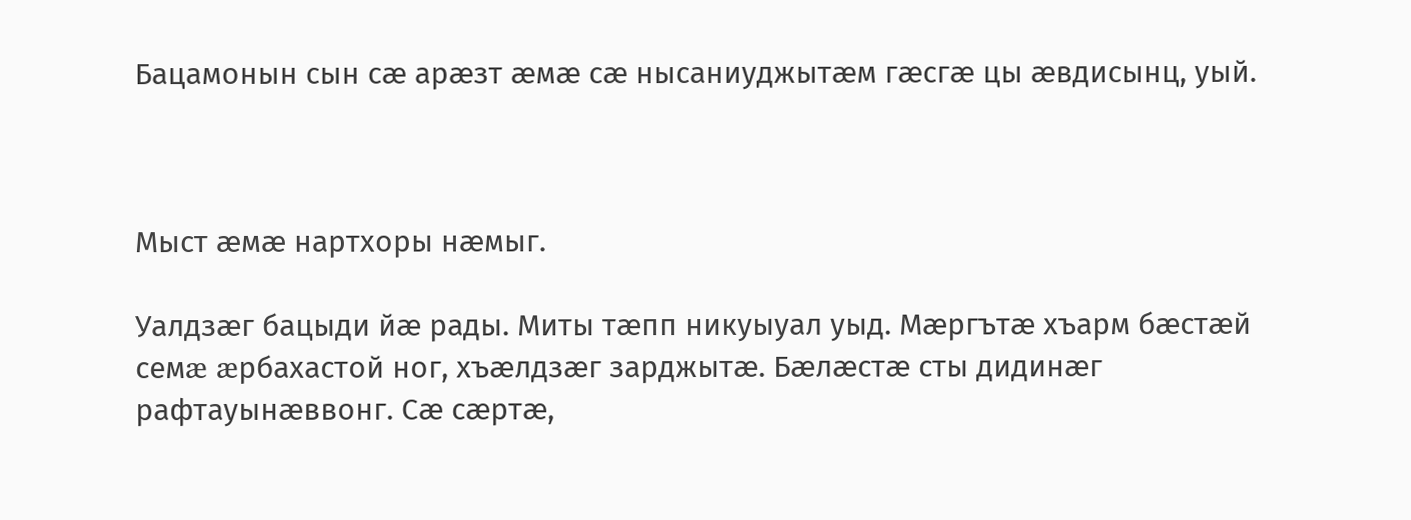Бацамонын сын сæ арæзт æмæ сæ нысаниуджытæм гæсгæ цы æвдисынц, уый.



Мыст æмæ нартхоры нæмыг.

Уалдзæг бацыди йæ рады. Миты тæпп никуыуал уыд. Мæргътæ хъарм бæстæй семæ æрбахастой ног, хъæлдзæг зарджытæ. Бæлæстæ сты дидинæг рафтауынæввонг. Сæ сæртæ,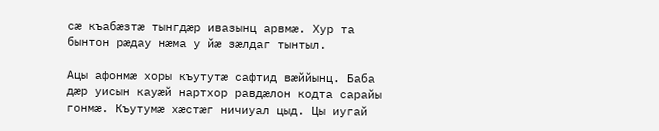сæ къабæзтæ тынгдæр ивазынц арвмæ. Хур та бынтон рæдау нæма у йæ зæлдаг тынтыл.

Ацы афонмæ хоры къутутæ сафтид вæййынц. Баба дæр уисын кауæй нартхор равдæлон кодта сарайы гонмæ. Къутумæ хæстæг ничиуал цыд. Цы иугай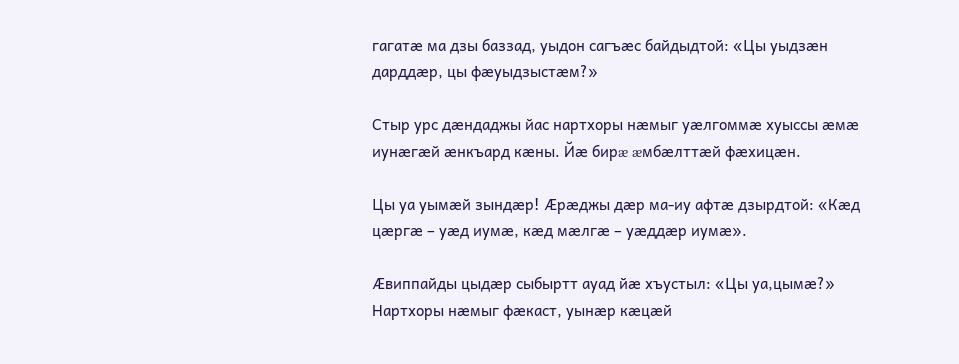гагатæ ма дзы баззад, уыдон сагъæс байдыдтой: «Цы уыдзæн дарддæр, цы фæуыдзыстæм?»

Стыр урс дæндаджы йас нартхоры нæмыг уæлгоммæ хуыссы æмæ иунæгæй æнкъард кæны. Йæ бирæ æмбæлттæй фæхицæн.

Цы уа уымæй зындæр! Ӕрæджы дæр ма-иу афтæ дзырдтой: «Кæд цæргæ – уæд иумæ, кæд мæлгæ – уæддæр иумæ».

Ӕвиппайды цыдæр сыбыртт ауад йæ хъустыл: «Цы уа,цымæ?» Нартхоры нæмыг фæкаст, уынæр кæцæй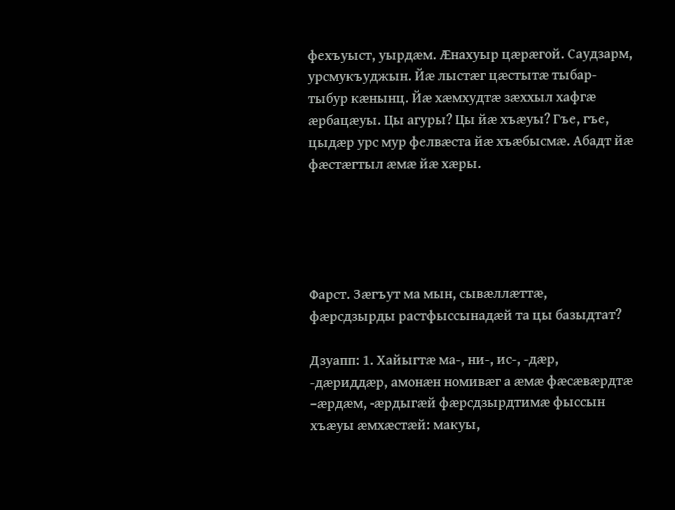фехъуыст, уырдæм. Ӕнахуыр цæрæгой. Саудзарм, урсмукъуджын. Йæ лыстæг цæстытæ тыбар-тыбур кæнынц. Йæ хæмхудтæ зæххыл хафгæ æрбацæуы. Цы агуры? Цы йæ хъæуы? Гъе, гъе, цыдæр урс мур фелвæста йæ хъæбысмæ. Абадт йæ фæстæгтыл æмæ йæ хæры.





Фарст. Зæгъут ма мын, сывæллæттæ, фæрсдзырды растфыссынадæй та цы базыдтат?

Дзуапп: 1. Хайыгтæ ма-, ни-, ис-, -дæр, -дæриддæр, амонæн номивæг а æмæ фæсæвæрдтæ –æрдæм, -æрдыгæй фæрсдзырдтимæ фыссын хъæуы æмхæстæй: макуы,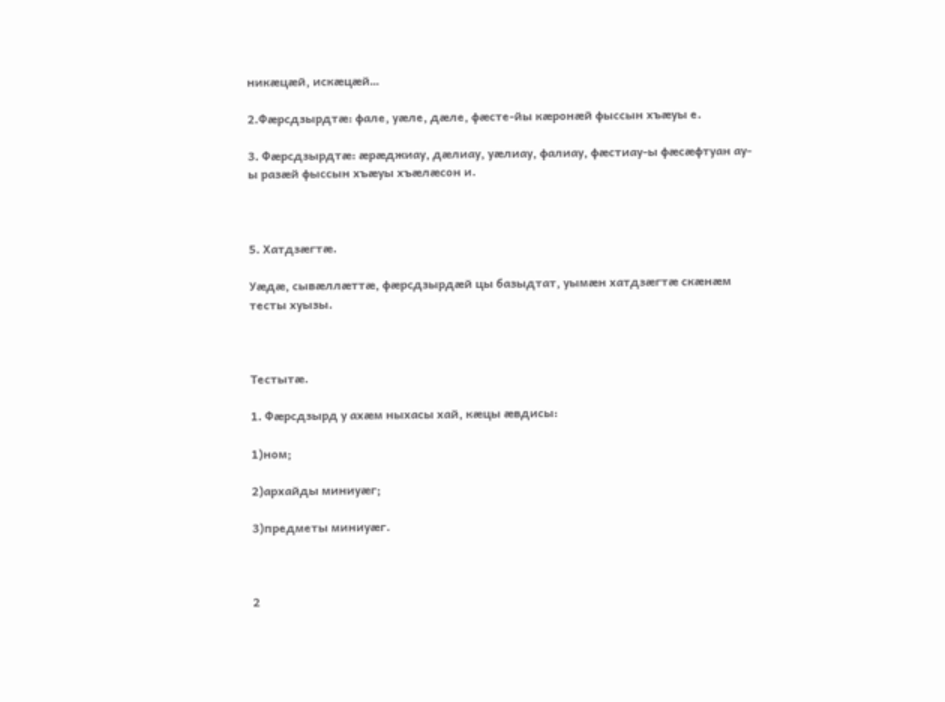никæцæй, искæцæй…

2.Фæрсдзырдтæ: фале, уæле, дæле, фæсте-йы кæронæй фыссын хъæуы е.

3. Фæрсдзырдтæ: æрæджиау, дæлиау, уæлиау, фалиау, фæстиау-ы фæсæфтуан ау-ы разæй фыссын хъæуы хъæлæсон и.



5. Хатдзæгтæ.

Уæдæ, сывæллæттæ, фæрсдзырдæй цы базыдтат, уымæн хатдзæгтæ скæнæм тесты хуызы.



Тестытæ.

1. Фæрсдзырд у ахæм ныхасы хай, кæцы æвдисы:

1)ном;

2)архайды миниуæг;

3)предметы миниуæг.



2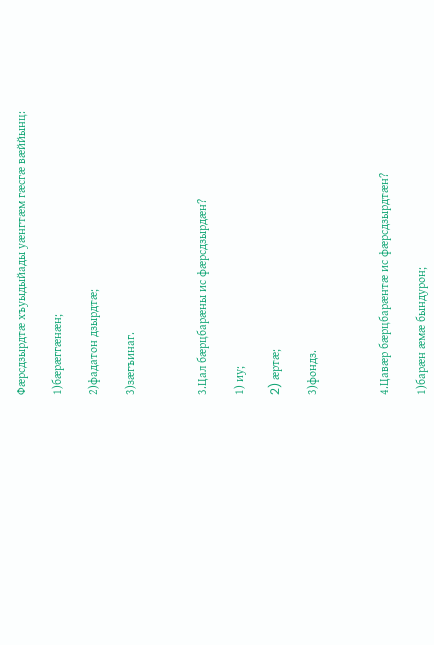Фæрсдзырдтæ хъуыдыйады уæнгтæм гæсгæ вæййынц:

1)бæрæггæнæн;

2)фадатон дзырдтæ;

3)зæгъинаг.



3.Цал бæрцбарæны ис фæрсдзырдæн?

1) иу;

2) æртæ;

3)фондз.



4.Цавæр бæрцбарæнтæ ис фæрсдзырдтæн?

1)барæн æмæ бындурон;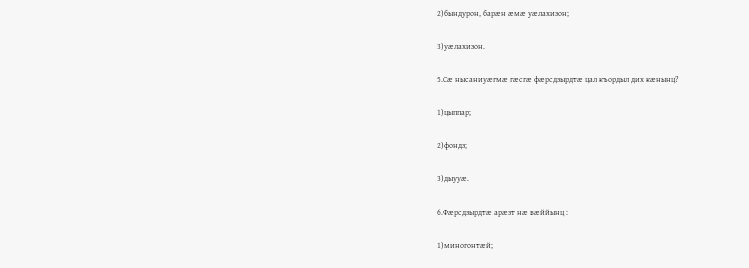2)бындурон, барæн æмæ уæлахизон;

3)уæлахизон.

5.Сæ нысаниуæгмæ гæсгæ фæрсдзырдтæ цал къордыл дих кæнынц?

1)цыппар;

2)фондз;

3)дыууæ.

6.Фæрсдзырдтæ арæзт нæ вæййынц :

1)миногонтæй;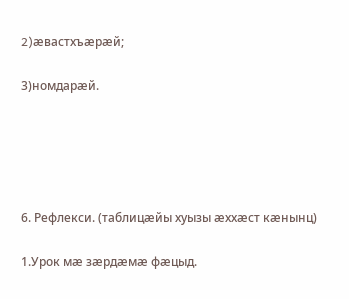2)æвастхъæрæй;

3)номдарæй.





6. Рефлекси. (таблицæйы хуызы æххæст кæнынц)

1.Урок мæ зæрдæмæ фæцыд.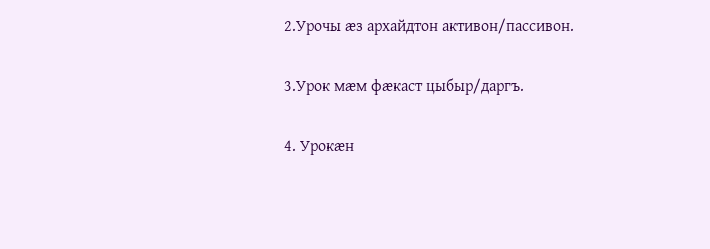2.Урочы æз архайдтон активон/пассивон.

3.Урок мæм фæкаст цыбыр/даргъ.

4. Урокæн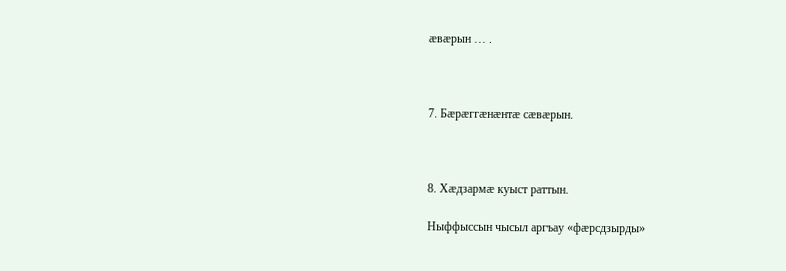æвæрын … .



7. Бæрæггæнæнтæ сæвæрын.



8. Хæдзармæ куыст раттын.

Ныффыссын чысыл аргъау «фæрсдзырды»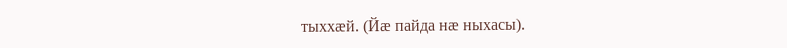тыххæй. (Йæ пайда нæ ныхасы).